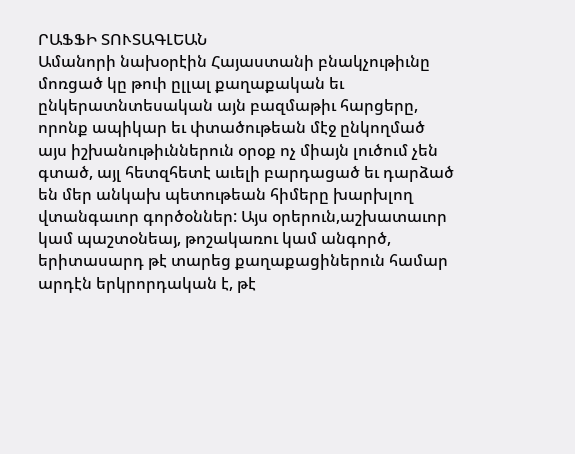ՐԱՖՖԻ ՏՈՒՏԱԳԼԵԱՆ
Ամանորի նախօրէին Հայաստանի բնակչութիւնը մոռցած կը թուի ըլլալ քաղաքական եւ ընկերատնտեսական այն բազմաթիւ հարցերը, որոնք ապիկար եւ փտածութեան մէջ ընկողմած այս իշխանութիւններուն օրօք ոչ միայն լուծում չեն գտած, այլ հետզհետէ աւելի բարդացած եւ դարձած են մեր անկախ պետութեան հիմերը խարխլող վտանգաւոր գործօններ: Այս օրերուն,աշխատաւոր կամ պաշտօնեայ, թոշակառու կամ անգործ, երիտասարդ թէ տարեց քաղաքացիներուն համար արդէն երկրորդական է, թէ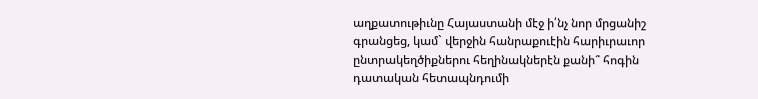աղքատութիւնը Հայաստանի մէջ ի՛նչ նոր մրցանիշ գրանցեց, կամ` վերջին հանրաքուէին հարիւրաւոր ընտրակեղծիքներու հեղինակներէն քանի՞ հոգին դատական հետապնդումի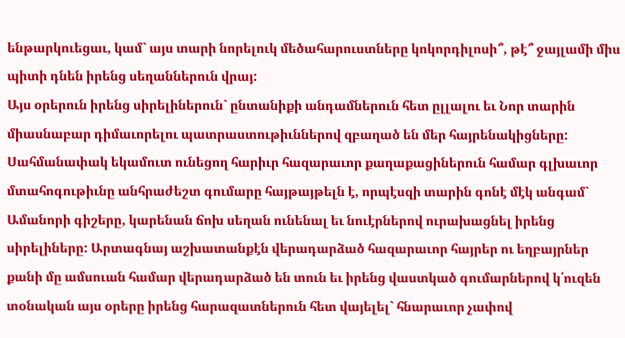ենթարկուեցաւ, կամ` այս տարի նորելուկ մեծահարուստները կոկորդիլոսի՞, թէ՞ ջայլամի միս պիտի դնեն իրենց սեղաններուն վրայ:
Այս օրերուն իրենց սիրելիներուն` ընտանիքի անդամներուն հետ ըլլալու եւ Նոր տարին միասնաբար դիմաւորելու պատրաստութիւններով զբաղած են մեր հայրենակիցները: Սահմանափակ եկամուտ ունեցող հարիւր հազարաւոր քաղաքացիներուն համար գլխաւոր մտահոգութիւնը անհրաժեշտ գումարը հայթայթելն է, որպէսզի տարին գոնէ մէկ անգամ` Ամանորի գիշերը, կարենան ճոխ սեղան ունենալ եւ նուէրներով ուրախացնել իրենց սիրելիները: Արտագնայ աշխատանքէն վերադարձած հազարաւոր հայրեր ու եղբայրներ քանի մը ամսուան համար վերադարձած են տուն եւ իրենց վաստկած գումարներով կ՛ուզեն տօնական այս օրերը իրենց հարազատներուն հետ վայելել` հնարաւոր չափով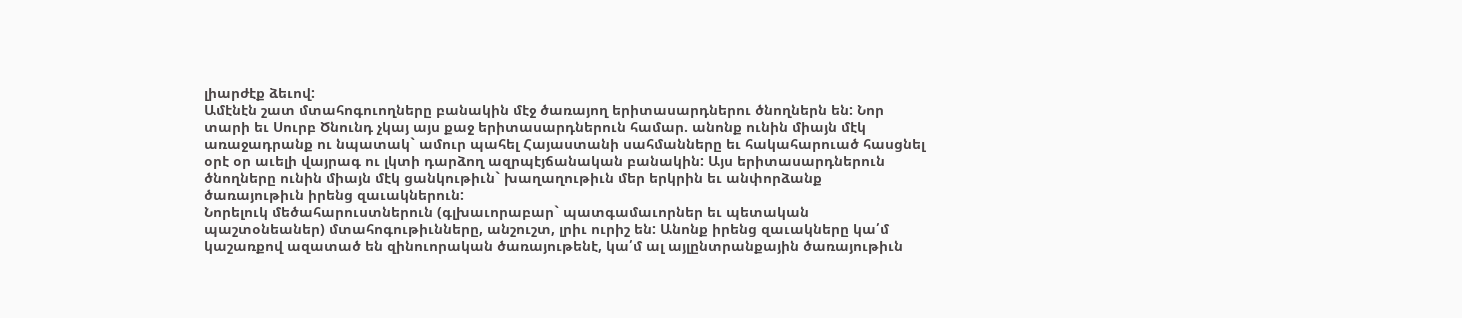լիարժէք ձեւով:
Ամէնէն շատ մտահոգուողները բանակին մէջ ծառայող երիտասարդներու ծնողներն են: Նոր տարի եւ Սուրբ Ծնունդ չկայ այս քաջ երիտասարդներուն համար. անոնք ունին միայն մէկ առաջադրանք ու նպատակ` ամուր պահել Հայաստանի սահմանները եւ հակահարուած հասցնել օրէ օր աւելի վայրագ ու լկտի դարձող ազրպէյճանական բանակին: Այս երիտասարդներուն ծնողները ունին միայն մէկ ցանկութիւն` խաղաղութիւն մեր երկրին եւ անփորձանք ծառայութիւն իրենց զաւակներուն:
Նորելուկ մեծահարուստներուն (գլխաւորաբար` պատգամաւորներ եւ պետական պաշտօնեաներ) մտահոգութիւնները, անշուշտ, լրիւ ուրիշ են: Անոնք իրենց զաւակները կա՛մ կաշառքով ազատած են զինուորական ծառայութենէ, կա՛մ ալ այլընտրանքային ծառայութիւն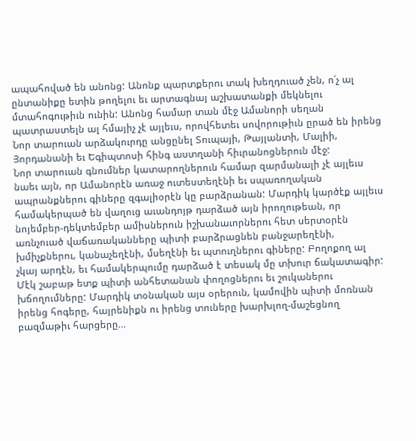ապահոված են անոնց: Անոնք պարտքերու տակ խեղդուած չեն, ո՛չ ալ ընտանիքը ետին թողելու եւ արտագնայ աշխատանքի մեկնելու մտահոգութիւն ունին: Անոնց համար տան մէջ Ամանորի սեղան պատրաստելն ալ հմայիչ չէ այլեւս, որովհետեւ սովորութիւն ըրած են իրենց Նոր տարուան արձակուրդը անցընել Տուպայի, Թայլանտի, Մալիի, Յորդանանի եւ Եգիպտոսի հինգ աստղանի հիւրանոցներուն մէջ:
Նոր տարուան գնումներ կատարողներուն համար զարմանալի չէ այլեւս նաեւ այն, որ Ամանորէն առաջ ուտեստեղէնի եւ սպառողական ապրանքներու գիները զգալիօրէն կը բարձրանան: Մարդիկ կարծէք այլեւս համակերպած են վաղուց աւանդոյթ դարձած այն իրողութեան, որ նոյեմբեր-դեկտեմբեր ամիսներուն իշխանաւորներու հետ սերտօրէն առնչուած վաճառականները պիտի բարձրացնեն բանջարեղէնի, խմիչքներու, կանաչեղէնի, մսեղէնի եւ պտուղներու գիները: Բողոքող ալ չկայ արդէն, եւ համակերպումը դարձած է տեսակ մը տխուր ճակատագիր:
Մէկ շաբաթ ետք պիտի անհետանան փողոցներու եւ շուկաներու խճողումները: Մարդիկ տօնական այս օրերուն, կամովին պիտի մոռնան իրենց հոգերը, հայրենիքն ու իրենց տուները խարխլող-մաշեցնող բազմաթիւ հարցերը…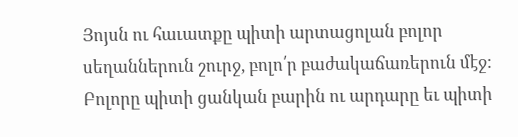Յոյսն ու հաւատքը պիտի արտացոլան բոլոր սեղաններուն շուրջ, բոլո՛ր բաժակաճառերուն մէջ: Բոլորը պիտի ցանկան բարին ու արդարը եւ պիտի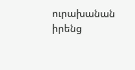ուրախանան իրենց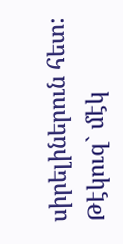սիրելիներուն հետ: Թէկուզ` մէկ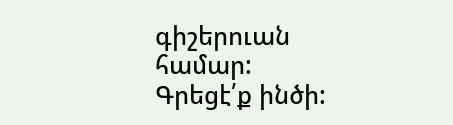գիշերուան համար:
Գրեցէ՛ք ինծի: